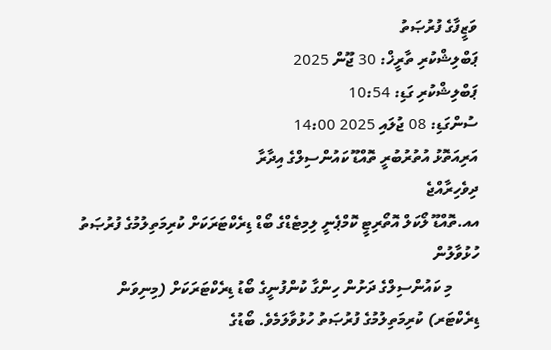ވަޒީފާގެ ފުރުޞަތު
ޕަބްލިޝްކުރި ތާރީޚް: 30 ޖޫން 2025
ޕަބްލިޝްކުރި ގަޑި: 10:54
ސުންގަޑި: 08 ޖުލައި 2025 14:00
އަރިއަތޮޅު އުތުރުބުރީ ތޮއްޑޫ ކައުންސިލްގެ އިދާރާ
ދިވެހިރާއްޖެ
އއ.ތޮއްޑޫ ލޯކަލް އޮތޯރިޓީ ކޮމްޕެނީ ލިމިޓެޑްގެ ބޯޑް ޑިރެކްޓަރަކަށް ކުރިމަތިލުމުގެ ފުރުޞަތު ހުޅުވާލުން
       މި ކައުންސިލްގެ ދަށުން ހިންގާ ކުންފުނީގެ ބޯޑު ޑިރެކްޓަރަކަށް (މިނިވަން ޑިރެކްޓަރ) ކުރިމަތިލުމުގެ ފުރުޞަތު ހުޅުވާލަމެވެ. ބޯޑުގެ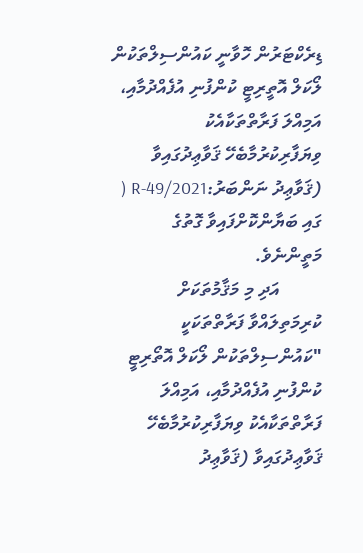ޑިރެކްޓަރުން ހޮވާނީ ކައުންސިލްތަކުން ލޯކަލް އޮތީރިޓީ ކުންފުނި އުފެއްދުމާއި، އަމިއްލަ ފަރާތްތަކާއެކު ވިޔަފާރިކުރުމާބެހޭ ޤަވާޢިދުގައިވާ (ޤަވާޢިދު ނަންބަރު:R-49/2021 ( ގައި ބަޔާންކޮށްފައިވާ ގޮތުގެ މަތީންނެވެ.
         އަދި މި މަޤާމުތަކަށް ކުރިމަތިލައްވާ ފަރާތްތަކަކީ "ކައުންސިލްތަކުން ލޯކަލް އޮތޯރިޓީ ކުންފުނި އުފެއްދުމާއި، އަމިއްލަ ފަރާތްތަކާއެކު ވިޔަފާރިކުރުމާބެހޭ ޤަވާޢިދުގައިވާ (ޤަވާޢިދު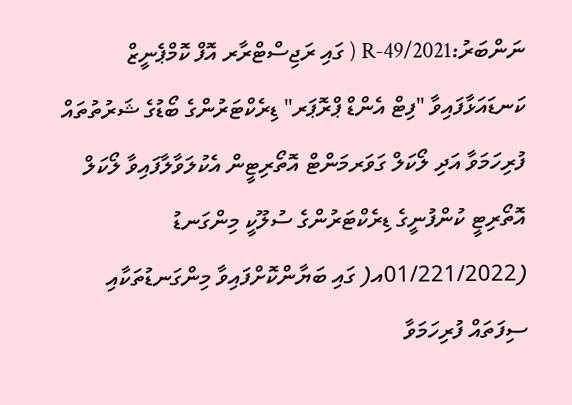ނަންބަރު:R-49/2021 ( ގައި ރަޖިސްޓްރާރ އޮފް ކޮމްޕެނީޒް ކަނޑައަޅާފައިވާ "ފިޓް އެންޑް ޕްރޮޕަރ" ޑިރެކްޓަރުންގެ ބޯޑުގެ ޝަރުތުތައް ފުރިހަމަވާ އަދި ލޯކަލް ގަވަރމަންޓް އޮތޯރިޓީން އެކުލަވާލާފައިވާ ލޯކަލް އޮތޯރިޓީ ކުންފުނީގެ ޑިރެކްޓަރުންގެ ސުލޫކީ މިންގަނޑު (01/221/2022އ( ގައި ބަޔާންކޮށްފައިވާ މިންގަނޑުތަކާއި ސިފަތައް ފުރިހަމަވާ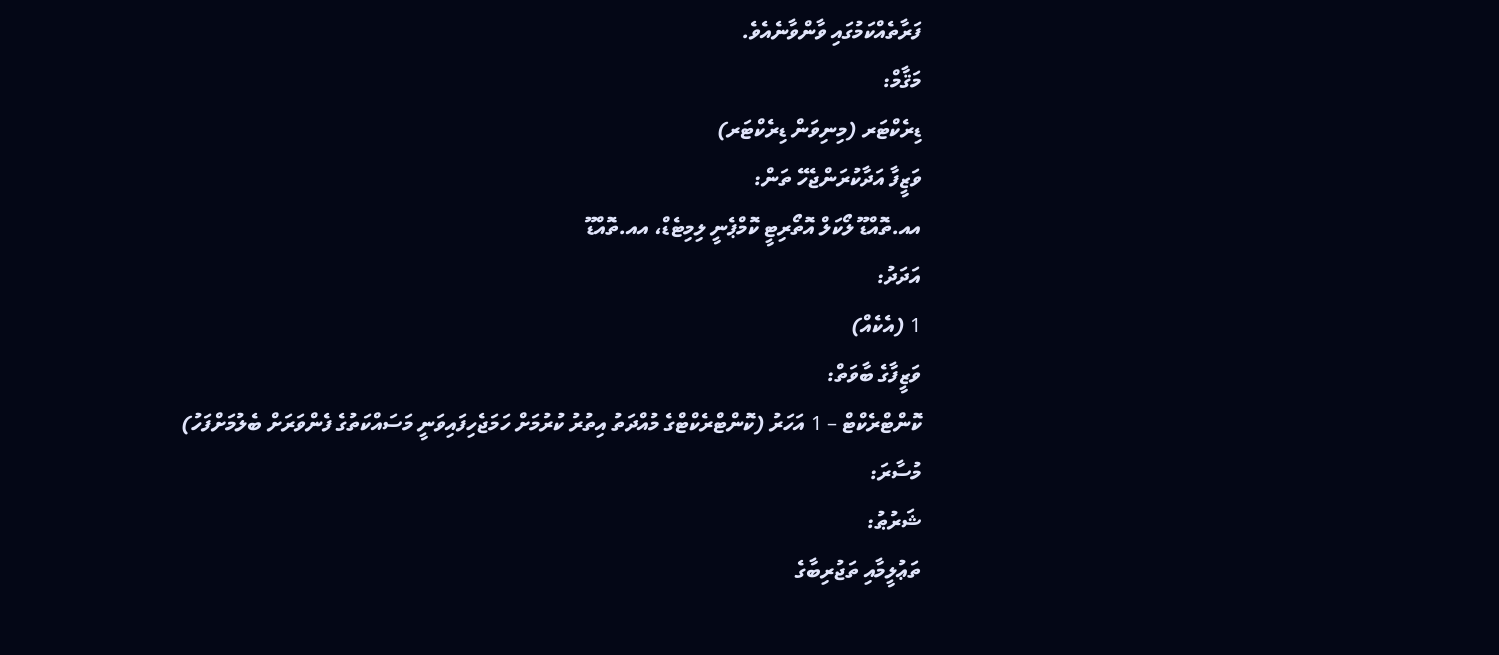ފަރާތެއްކަމުގައި ވާންވާނެއެވެ.
މަޤާމް:
ޑިރެކްޓަރ (މިނިވަން ޑިރެކްޓަރ)
ވަޒީފާ އަދާކުރަންޖެހޭ ތަން:
އއ.ތޮއްޑޫ ލޯކަލް އޮތޯރިޓީ ކޮމްޕެނީ ލިމިޓެޑް، އއ.ތޮއްޑޫ
އަދަދު:
1 (އެކެއް)
ވަޒީފާގެ ބާވަތް:
ކޮންޓްރެކްޓް – 1 އަހަރު (ކޮންޓްރެކްޓްގެ މުއްދަތު އިތުރު ކުރުމަށް ހަމަޖެހިފައިވަނީ މަސައްކަތުގެ ފެންވަރަށް ބެލުމަށްފަހު)
މުސާރަ:
ޝަރުޠު:
ތަޢުލީމާއި ތަޖުރިބާގެ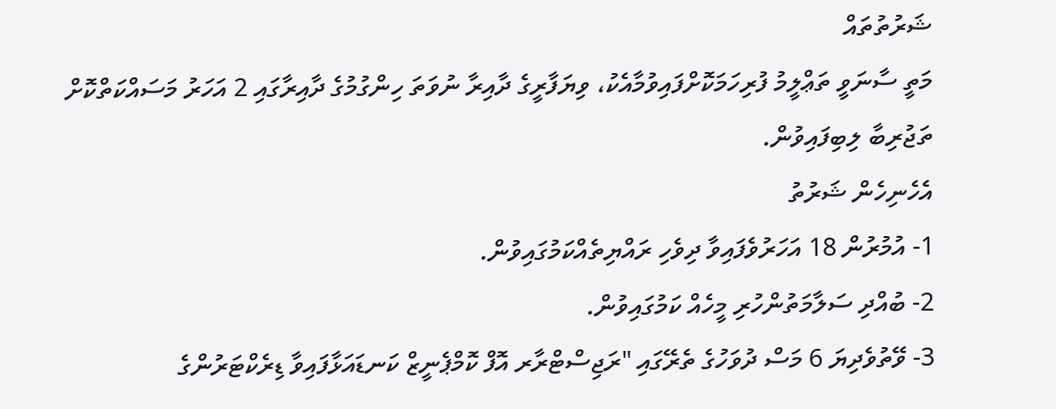ޝަރުތުތައް
މަތީ ސާނަވީ ތަޢްލީމު ފުރިހަމަކޮށްފައިވުމާއެކު، ވިޔަފާރީގެ ދާއިރާ ނުވަތަ ހިންގުމުގެ ދާއިރާގައި 2 އަހަރު މަސައްކަތްކޮށް ތަޖުރިބާ ލިބިފައިވުން.
އެހެނިހެން ޝަރުތު
1- އުމުރުން 18 އަހަރުވެފައިވާ ދިވެހި ރައްޔިތެއްކަމުގައިވުން.
2- ބުއްދި ސަލާމަތުންހުރި މީހެއް ކަމުގައިވުން.
3- ވޭތުވެދިޔަ 6 މަސް ދުވަހުގެ ތެރޭގައި "ރަޖިސްޓްރާރ އޮފް ކޮމްޕެނީޒް ކަނޑައަޅާފައިވާ ޑިރެކްޓަރުންގެ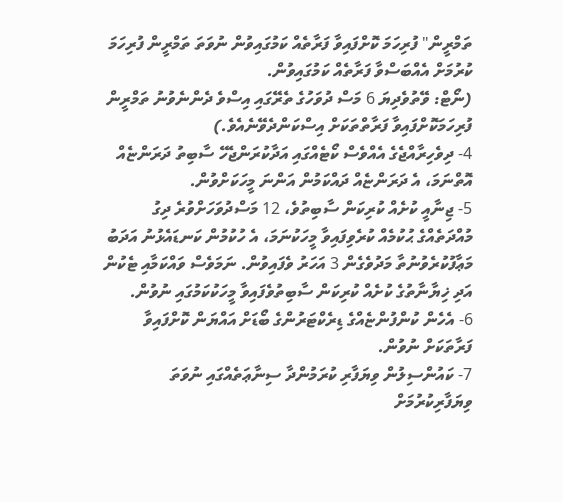ތަމްރީން" ފުރިހަމަ ކޮށްފައިވާ ފަރާތެއް ކަމުގައިވުން ނުވަތަ ތަމްރީން ފުރިހަމަ ކުރުމަށް އެއްބަސްވާ ފަރާތެއް ކަމުގައިވުން.
(ނޯޓް: ވޭތުވެދިޔަ 6 މަސް ދުވަހުގެ ތެރޭގައި އިސްވެ ދެންނެވުނު ތަމްރީން ފުރިހަމަކޮށްފައިވާ ފަރާތްތަކަށް އިސްކަންދެވޭނެއެވެ.)
4- ދިވެހިރާއްޖެގެ އެއްވެސް ކޯޓެއްގައި އަދާކުރަންޖެހޭ ސާބިތު ދަރަންޏެއް އޮތްނަމަ، އެ ދަރަންޏެއް ދައްކަމުން އަންނަ މީހަކަށްވުން.
5- ޖިނާއީ ކުށެއް ކުރިކަން ސާބިތުވެ، 12 މަސްދުވަހަށްވުރެ ދިގު މުއްދަތެއްގެ ޙުކުމެއް ކުރެވިފައިވާ މީހަކުނަމަ، އެ ހުކުމުން ކަނޑައެޅުނު އަދަބު މަޢާފުކުރެވުނުތާ މަދުވެގެން 3 އަހަރު ވެފައިވުން. ނަމަވެސް ވައްކަމާއި ޓެކުން އަދި ޚިޔާނާތުގެ ކުށެއް ކުރިކަން ސާބިތުވެފައިވާ މީހަކުކަމުގައި ނުވުން.
6- އެހެން ކުންފުންޏެއްގެ ޑިރެކްޓަރުންގެ ބޯޑަށް އައްޔަން ކޮށްފައިވާ ފަރާތަކަށް ނުވުން.
7- ކައުންސިލުން ވިޔަފާރި ކުރަމުންދާ ސިނާޢަތެއްގައި ނުވަތަ ވިޔަފާރިކުރުމަށް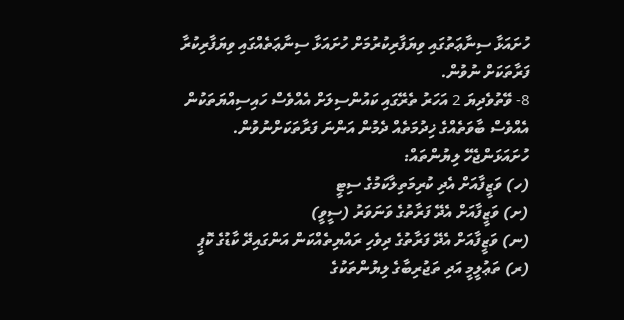ހުށައަޅާ ސިނާޢަތުގައި ވިޔަފާރިކުރުމަށް ހުށައަޅާ ސިނާޢަތެއްގައި ވިޔަފާރިކުރާ ފަރާތަކަށް ނުވުން.
8- ވޭތުވެދިޔަ 2 އަހަރު ތެރޭގައި ކައުންސިލަށް އެއްވެސް ހައިސިއްޔަތަކުން އެއްވެސް ބާވަތެއްގެ ޚިދުމަތެއް ދެމުން އަންނަ ފަރާތަކަށްނުވުން.
ހުށައަޅަންޖެހޭ ލިޔުންތައް:
(ހ) ވަޒީފާއަށް އެދި ކުރިމަތިލާކަމުގެ ސިޓީ
(ށ) ވަޒީފާއަށް އެދޭ ފަރާތުގެ ވަނަވަރު (ސީވީ)
(ނ) ވަޒީފާއަށް އެދޭ ފަރާތުގެ ދިވެހި ރައްޔިތެއްކަން އަންގައިދޭ ކާޑުގެ ކޮޕީ
(ރ) ތަޢުލީމީ އަދި ތަޖުރިބާގެ ލިޔުންތަކުގެ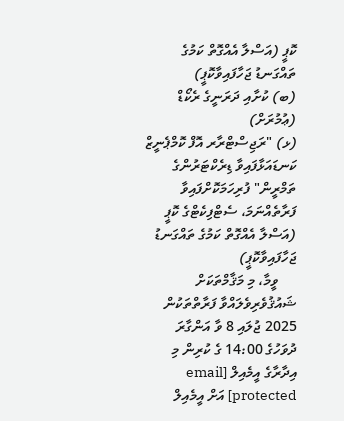ކޮޕީ (އަސްލާ އެއްގޮތް ކަމުގެ ތައްގަނޑު ޖަހާފައިވާކޮޕީ)
(ބ) ކުށާއި ދަރަނީގެ ރެކޯޑް (ޢުމުރަށް)
(ޅ) "ރަޖިސްޓްރާރ އޮފް ކޮމްޕެނީޒް ކަނޑައަޅާފައިވާ ޑިރެކްޓަރުންގެ ތަމްރީން" ފުރިހަމަކޮށްފައިވާ ފަރާތެއްނަމަ، ސެޓްފިކެޓްގެ ކޮޕީ (އަސްލާ އެއްގޮތް ކަމުގެ ތައްގަނޑު ޖަހާފައިވާކޮޕީ)
     ވީމާ، މި މަޤާމްތަކަށް ޝައުޤުވެރިވެލައްވާ ފަރާތްތަކުން 2025 ޖުލައި 8 ވާ އަންގާރަ ދުވަހުގެ 14:00 ގެ ކުރިން މި އިދާރާގެ އީމެއިލް [email protected] އަށް އީމެއިލް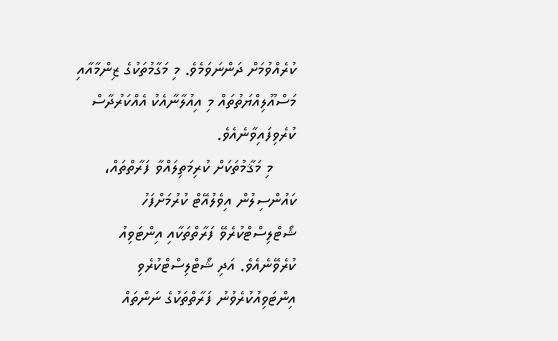ކުރެއްވުމަށް ދަންނަވަމެވެ. މި މަގާމުތަކުގެ ޒިންމާއާއި މަސްއޫލިއްޔަތުތައް މި އިއުލާނާއެކު އެއްކަރުދާސް ކުރެވިފައިވާނެއެވެ.
     މި މަޤާމުތަކަށް ކުރިމަތިލައްވާ ފަރާތްތައް، ކައުންސިލުން އިވެލުއޭޓް ކުރުމަށްފަހު ޝޯޓްލިސްޓްކުރެވޭ ފަރާތްތަކާއި އިންޓަވިއު ކުރެވޭނެއެވެ. އަދި ޝޯޓްލިސްޓްކުރެވި އިންޓަވިއުކުރެވުނު ފަރާތްތަކުގެ ނަންތައް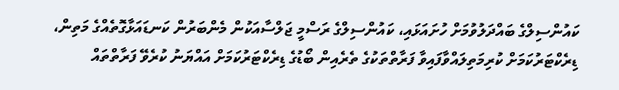ކައުންސިލްގެ ބައްދަލުވުމަށް ހުށައަޅައި، ކައުންސިލްގެ ރަސްމީ ޖަލްސާއަކުން މެންބަރުން ކަނޑައަޅާގޮތެއްގެ މަތިން، ޑިރެކްޓަރުކަމަށް ކުރިމަތިލައްވާފައިވާ ފަރާތްތަކުގެ ތެރެއިން ބޯޑުގެ ޑިރެކްޓަރުކަމަށް އައްޔަނު ކުރެވޭ ފަރާތްތައް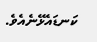ކަނޑައެޅޭނެއެވެ.